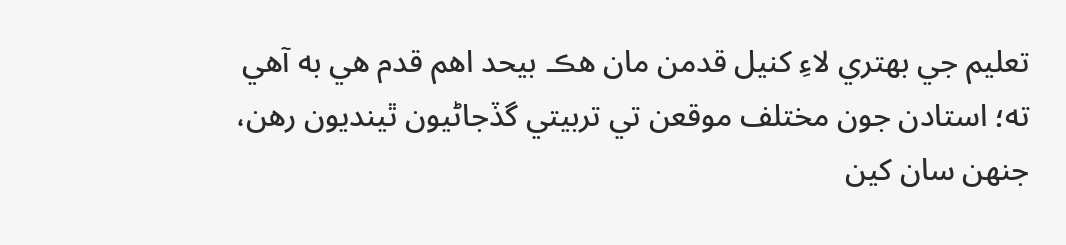تعليم جي بهتري لاءِ کنيل قدمن مان هڪ بيحد اهم قدم هي به آهي ته؛ استادن جون مختلف موقعن تي تربيتي گڏجاڻيون ٿينديون رهن، جنهن سان کين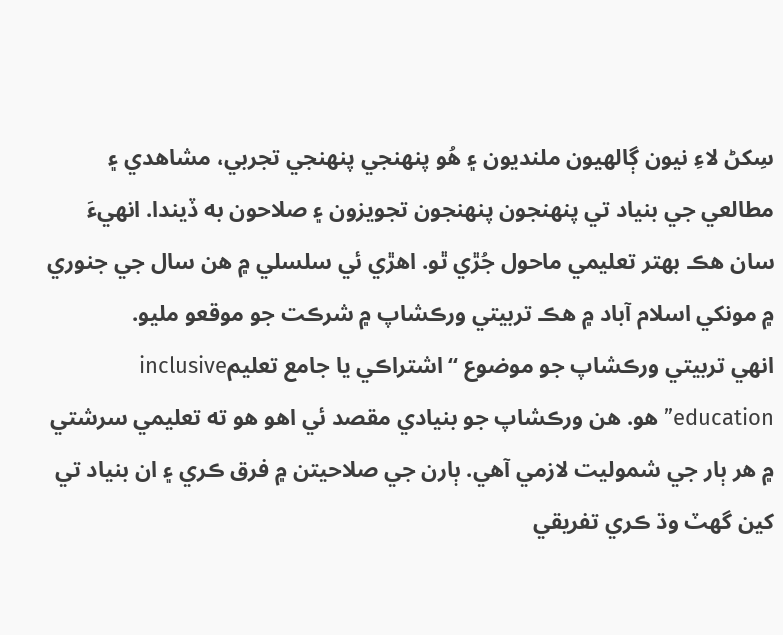سِکڻ لاءِ نيون ڳالهيون ملنديون ۽ هُو پنهنجي پنهنجي تجربي، مشاهدي ۽ مطالعي جي بنياد تي پنهنجون پنهنجون تجويزون ۽ صلاحون به ڏيندا. انهيءَ سان هڪ بهتر تعليمي ماحول جُڙي ٿو. اهڙي ئي سلسلي ۾ هن سال جي جنوري ۾ مونکي اسلام آباد ۾ هڪ تربيتي ورڪشاپ ۾ شرڪت جو موقعو مليو.
انهي تربيتي ورڪشاپ جو موضوع “اشتراڪي يا جامع تعليمinclusive education” هو. هن ورڪشاپ جو بنيادي مقصد ئي اهو هو ته تعليمي سرشتي ۾ هر ٻار جي شموليت لازمي آهي. ٻارن جي صلاحيتن ۾ فرق ڪري ۽ ان بنياد تي کين گهٽ وڌ ڪري تفريقي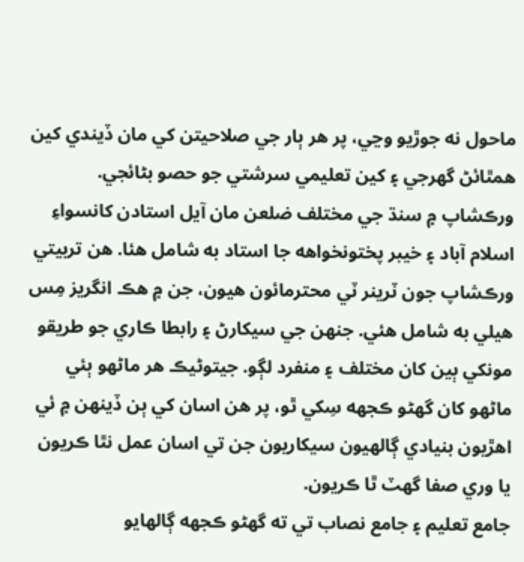ماحول نه جوڙيو وڃي، پر هر ٻار جي صلاحيتن کي مان ڏيندي کين همٿائڻ گهرجي ۽ کين تعليمي سرشتي جو حصو بڻائجي. ورڪشاپ ۾ سنڌ جي مختلف ضلعن مان آيل استادن کانسواءِ اسلام آباد ۽ خيبر پختونخواهه جا استاد به شامل هئا. هن تربيتي ورڪشاپ جون ٽرينر ٽي محترمائون هيون، جن ۾ هڪ انگريز مِس هيلي به شامل هئي. جنهن جي سيکارڻ ۽ رابطا ڪاري جو طريقو مونکي ٻين کان مختلف ۽ منفرد لڳو. جيتوڻيڪ هر ماڻهو ٻئي ماڻهو کان گهڻو ڪجهه سِکي ٿو، پر هن اسان کي ٻن ڏينهن ۾ ئي اهڙيون بنيادي ڳالهيون سيکاريون جن تي اسان عمل نٿا ڪريون يا وري صفا گهٽ ٿا ڪريون.
جامع تعليم ۽ جامع نصاب تي ته گهڻو ڪجهه ڳالهايو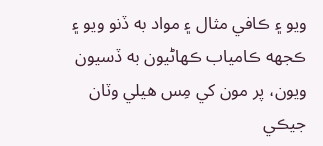ويو ۽ ڪافي مثال ۽ مواد به ڏنو ويو ۽ ڪجهه ڪامياب ڪهاڻيون به ڏسيون ويون، پر مون کي مِس هيلي وٽان جيڪي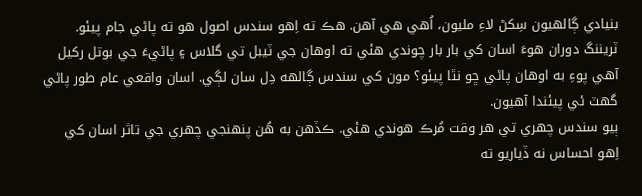بنيادي ڳالهيون سِکڻ لاءِ مليون، اُهي هي آهن. هڪ ته اِهو سندس اصول هو ته پاڻي جام پيئو. ٽريننگ دوران هوءَ اسان کي بار بار چوندي هئي ته اوهان جي ٽيبل تي گلاس ۽ پاڻيءَ جي بوتل رکيل آهي پوءِ به اوهان پاڻي ڇو نٿا پيئو؟ مون کي سندس ڳالهه دِل سان لڳي. اسان واقعي عام طور پاڻي گهٽ ئي پيئندا آهيون.
ٻيو سندس چهري تي هر وقت مُرڪ هوندي هئي. ڪڏهن به هُن پنهنجي چهري جي تاثر اسان کي اِهو احساس نه ڏياريو ته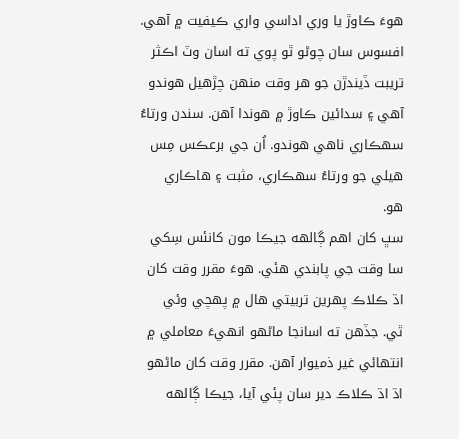هوءَ ڪاوڙ يا وري اداسي واري ڪيفيت ۾ آهي. افسوس سان چوڻو ٿو پوي ته اسان وٽ اڪثر تريبت ڏيندڙن جو هر وقت منهن چڙهيل هوندو آهي ۽ سدائين ڪاوڙ ۾ هوندا آهن. سندن ورتاءُ سهڪاري ناهي هوندو. اُن جي برعڪس مِس هيلي جو ورتاءُ سهڪاري، مثبت ۽ هاڪاري هو.
سڀ کان اهم ڳالهه جيڪا مون کانئس سِکي سا وقت جي پابندي هئي. هوءَ مقرر وقت کان اڌ ڪلاڪ پهرين تربيتي هال ۾ پهچي وئي ٿي. جڏهن ته اسانجا ماڻهو انهيءَ معاملي ۾ انتهائي غير ذميوار آهن. مقرر وقت کان ماڻهو اڌ اڌ ڪلاڪ دير سان پئي آيا، جيڪا ڳالهه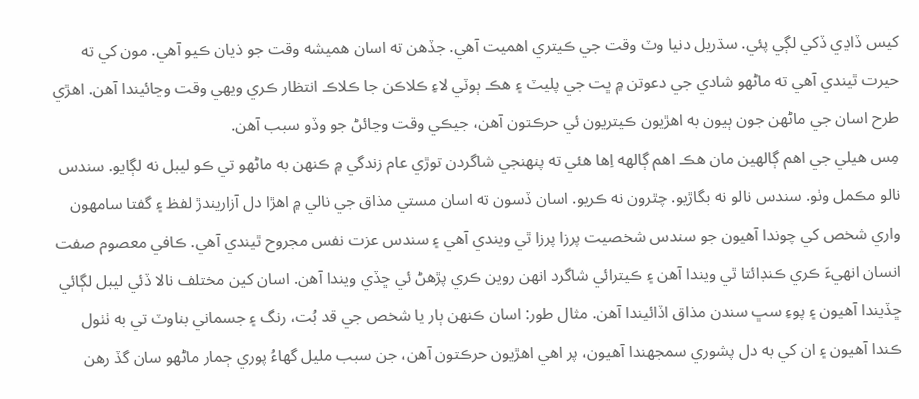کيس ڏاڍي ڏکي لڳي پئي. سڌريل دنيا وٽ وقت جي ڪيتري اهميت آهي. جڏهن ته اسان هميشه وقت جو ذيان ڪيو آهي. مون کي ته حيرت ٿيندي آهي ته ماڻهو شادي جي دعوتن ۾ ڀت جي پليٽ ۽ هڪ ٻوٽي لاءِ ڪلاڪن جا ڪلاڪ انتظار ڪري ويهي وقت وڃائيندا آهن. اهڙي طرح اسان جي ماڻهن جون ٻيون به اهڙيون ڪيتريون ئي حرڪتون آهن، جيڪي وقت وڃائڻ جو وڏو سبب آهن.
مِس هيلي جي اهم ڳالهين مان هڪ اهم ڳالهه اِها هئي ته پنهنجي شاگردن توڙي عام زندگي ۾ ڪنهن به ماڻهو تي ڪو ليبل نه لڳايو. سندس نالو مڪمل وٺو. سندس نالو نه بگاڙيو. چٿرون نه ڪريو. اسان ڏسون ته اسان مستي مذاق جي نالي ۾ اهڙا دل آزاريندڙ لفظ ۽ گفتا سامهون واري شخص کي چوندا آهيون جو سندس شخصيت پرزا پرزا ٿي ويندي آهي ۽ سندس عزت نفس مجروح ٿيندي آهي. ڪافي معصوم صفت انسان انهيءَ ڪري ڪنڊائتا ٿي ويندا آهن ۽ ڪيترائي شاگرد انهن روين ڪري پڙهڻ ئي ڇڏي ويندا آهن. اسان کين مختلف نالا ڏئي ليبل لڳائي ڇڏيندا آهيون ۽ پوءِ سڀ سندن مذاق اڏائيندا آهن. مثال طور: اسان ڪنهن ٻار يا شخص جي قد بُت، رنگ ۽ جسماني بناوٽ تي به ٺٺول ڪندا آهيون ۽ ان کي به دل پشوري سمجهندا آهيون، پر اهي اهڙيون حرڪتون آهن، جن سبب مليل گهاءُ پوري ڄمار ماڻهو سان گڏ رهن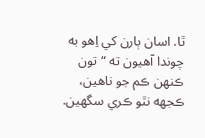ٿا. اسان ٻارن کي اِهو به چوندا آهيون ته “تون ڪنهن ڪم جو ناهين، ڪجهه نٿو ڪري سگھين.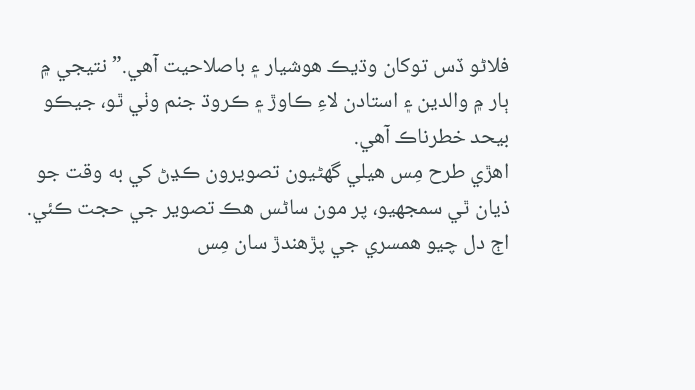فلاڻو ڏس توکان وڌيڪ هوشيار ۽ باصلاحيت آهي.” نتيجي ۾ ٻار ۾ والدين ۽ استادن لاءِ ڪاوڙ ۽ ڪروڌ جنم وٺي ٿو، جيڪو بيحد خطرناڪ آهي.
اهڙي طرح مِس هيلي گهڻيون تصويرون ڪڍڻ کي به وقت جو ذيان ٿي سمجهيو، پر مون ساڻس هڪ تصوير جي حجت ڪئي. اڄ دل چيو همسري جي پڙهندڙ سان مِس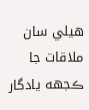هيلي سان ملاقات جا ڪجهه يادگار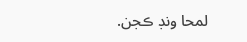لمحا ونڊ ڪجن.